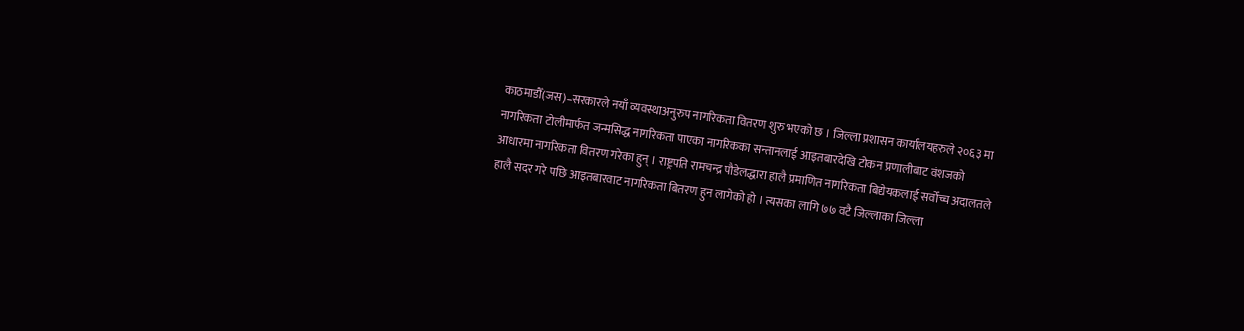काठमाडौँ(जस)–सरकारले नयाँ व्यवस्थाअनुरुप नागरिकता वितरण शुरु भएको छ । जिल्ला प्रशासन कार्यालयहरुले २०६३ मा नागरिकता टोलीमार्फत जन्मसिद्ध नागरिकता पाएका नागरिकका सन्तानलाई आइतबारदेखि टोकन प्रणालीबाट वंशजको आधारमा नागरिकता वितरण गरेका हुन् । राष्ट्रपति रामचन्द्र पौडेलद्धारा हालै प्रमाणित नागरिकता बिद्येयकलाई सर्वोच्च अदालतले हालै सदर गरे पछि आइतबारवाट नागरिकता बितरण हुन लागेको हो । त्यसका लागि ७७ वटै जिल्लाका जिल्ला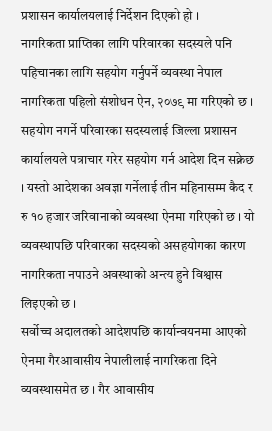प्रशासन कार्यालयलाई निर्देशन दिएको हो ।
नागरिकता प्राप्तिका लागि परिवारका सदस्यले पनि पहिचानका लागि सहयोग गर्नुपर्ने व्यवस्था नेपाल नागरिकता पहिलो संशोधन ऐन, २०७९ मा गरिएको छ । सहयोग नगर्ने परिवारका सदस्यलाई जिल्ला प्रशासन कार्यालयले पत्राचार गरेर सहयोग गर्न आदेश दिन सक्नेछ । यस्तो आदेशका अवज्ञा गर्नेलाई तीन महिनासम्म कैद र रु १० हजार जरिवानाको व्यवस्था ऐनमा गरिएको छ । यो व्यवस्थापछि परिवारका सदस्यको असहयोगका कारण नागरिकता नपाउने अवस्थाको अन्त्य हुने विश्वास लिइएको छ ।
सर्वोच्च अदालतको आदेशपछि कार्यान्वयनमा आएको ऐनमा गैरआवासीय नेपालीलाई नागरिकता दिने व्यवस्थासमेत छ । गैर आवासीय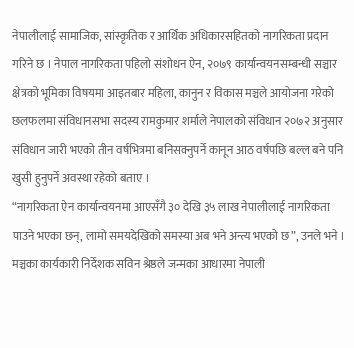नेपालीलाई सामाजिक, सांस्कृतिक र आर्थिक अधिकारसहितको नागरिकता प्रदान गरिने छ । नेपाल नागरिकता पहिलो संशोधन ऐन, २०७९ कार्यान्वयनसम्बन्धी सञ्चार क्षेत्रको भूमिका विषयमा आइतबार महिला, कानुन र विकास मञ्चले आयोजना गरेको छलफलमा संविधानसभा सदस्य रामकुमार शर्माले नेपालको संविधान २०७२ अनुसार संविधान जारी भएको तीन वर्षभित्रमा बनिसक्नुपर्ने कानून आठ वर्षपछि बल्ल बने पनि खुसी हुनुपर्ने अवस्था रहेको बताए ।
“नागरिकता ऐन कार्यान्वयनमा आएसँगै ३० देखि ३५ लाख नेपालीलाई नागरिकता पाउने भएका छन्, लामो समयदेखिको समस्या अब भने अन्त्य भएको छ”, उनले भने । मञ्चका कार्यकारी निर्देशक सविन श्रेष्ठले जन्मका आधारमा नेपाली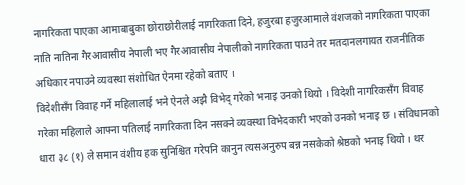नागरिकता पाएका आमाबाबुका छोराछोरीलाई नागरिकता दिने, हजुरबा हजुरआमाले वंशजको नागरिकता पाएका नाति नातिना गैरआवासीय नेपाली भए गैरआवासीय नेपालीको नागरिकता पाउने तर मतदानलगायत राजनीतिक अधिकार नपाउने व्यवस्था संशोधित ऐनमा रहेको बताए ।
विदेशीसँग विवाह गर्ने महिलालाई भने ऐनले अझै विभेद् गरेको भनाइ उनको थियो । विदेशी नागरिकसँग विवाह गरेका महिलाले आफ्ना पतिलाई नागरिकता दिन नसक्ने व्यवस्था विभेदकारी भएको उनको भनाइ छ । संविधानको धारा ३८ (१) ले समान वंशीय हक सुनिश्चित गरेपनि कानुन त्यसअनुरुप बन्न नसकेको श्रेष्ठको भनाइ थियो । थर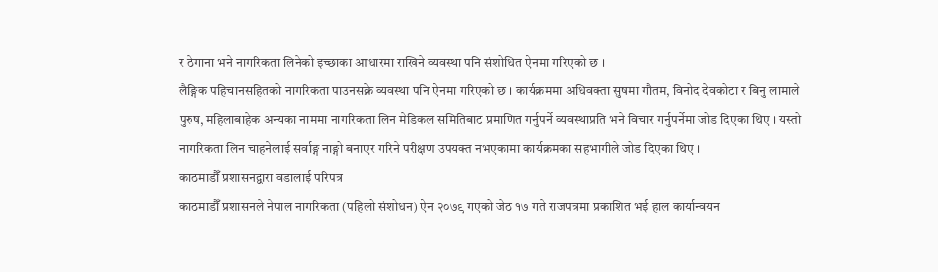र ठेगाना भने नागरिकता लिनेको इच्छाका आधारमा राखिने व्यवस्था पनि संशोधित ऐनमा गरिएको छ ।
लैङ्गिक पहिचानसहितको नागरिकता पाउनसक्ने व्यवस्था पनि ऐनमा गरिएको छ । कार्यक्रममा अधिवक्ता सुषमा गौतम, विनोद देवकोटा र बिनु लामाले पुरुष, महिलाबाहेक अन्यका नाममा नागरिकता लिन मेडिकल समितिबाट प्रमाणित गर्नुपर्ने व्यवस्थाप्रति भने विचार गर्नुपर्नेमा जोड दिएका थिए । यस्तो नागरिकता लिन चाहनेलाई सर्वाङ्ग नाङ्गो बनाएर गरिने परीक्षण उपयक्त नभएकामा कार्यक्रमका सहभागीले जोड दिएका थिए ।
काठमाडौँ प्रशासनद्वारा वडालाई परिपत्र
काठमाडौँ प्रशासनले नेपाल नागरिकता (पहिलो संशोधन) ऐन २०७९ गएको जेठ १७ गते राजपत्रमा प्रकाशित भई हाल कार्यान्वयन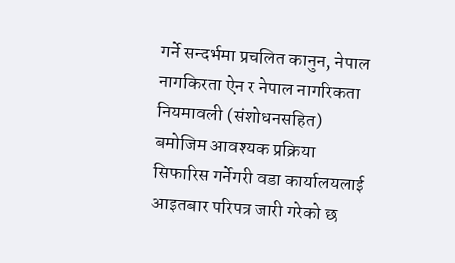गर्ने सन्दर्भमा प्रचलित कानुन, नेपाल नागकिरता ऐन र नेपाल नागरिकता नियमावली (संशोधनसहित) बमोजिम आवश्यक प्रक्रिया सिफारिस गर्नेगरी वडा कार्यालयलाई आइतबार परिपत्र जारी गरेको छ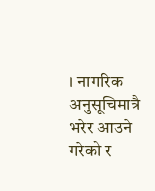। नागरिक अनुसूचिमात्रै भरेर आउने गरेको र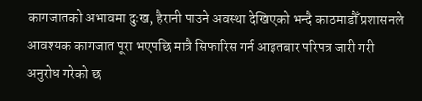कागजातको अभावमा दुःख, हैरानी पाउने अवस्था देखिएको भन्दै काठमाडौँ प्रशासनले आवश्यक कागजात पूरा भएपछि मात्रै सिफारिस गर्न आइतबार परिपत्र जारी गरी अनुरोध गरेको छ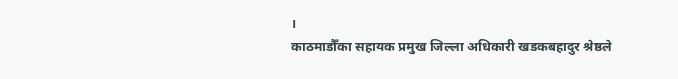।
काठमाडौँका सहायक प्रमुख जिल्ला अधिकारी खडकबहादुर श्रेष्ठले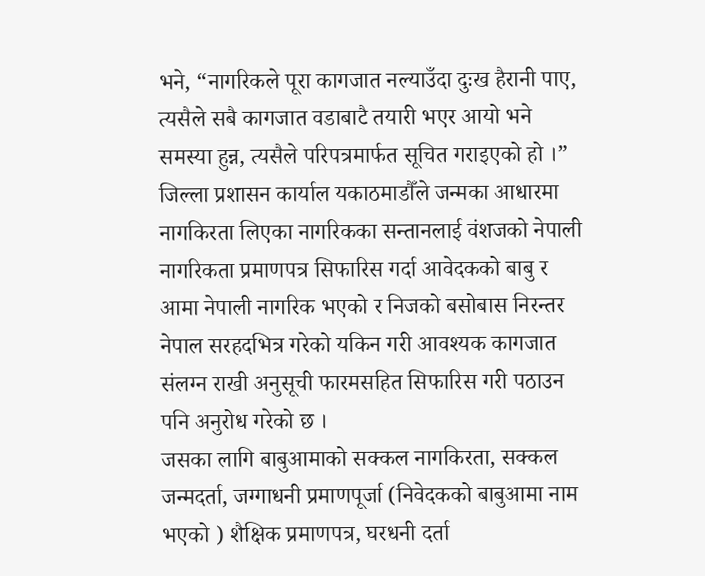भने, “नागरिकले पूरा कागजात नल्याउँदा दुःख हैरानी पाए, त्यसैले सबै कागजात वडाबाटै तयारी भएर आयो भने समस्या हुन्न, त्यसैले परिपत्रमार्फत सूचित गराइएको हो ।” जिल्ला प्रशासन कार्याल यकाठमाडौँले जन्मका आधारमा नागकिरता लिएका नागरिकका सन्तानलाई वंशजको नेपाली नागरिकता प्रमाणपत्र सिफारिस गर्दा आवेदकको बाबु र आमा नेपाली नागरिक भएको र निजको बसोबास निरन्तर नेपाल सरहदभित्र गरेको यकिन गरी आवश्यक कागजात संलग्न राखी अनुसूची फारमसहित सिफारिस गरी पठाउन पनि अनुरोध गरेको छ ।
जसका लागि बाबुआमाको सक्कल नागकिरता, सक्कल जन्मदर्ता, जग्गाधनी प्रमाणपूर्जा (निवेदकको बाबुआमा नाम भएको ) शैक्षिक प्रमाणपत्र, घरधनी दर्ता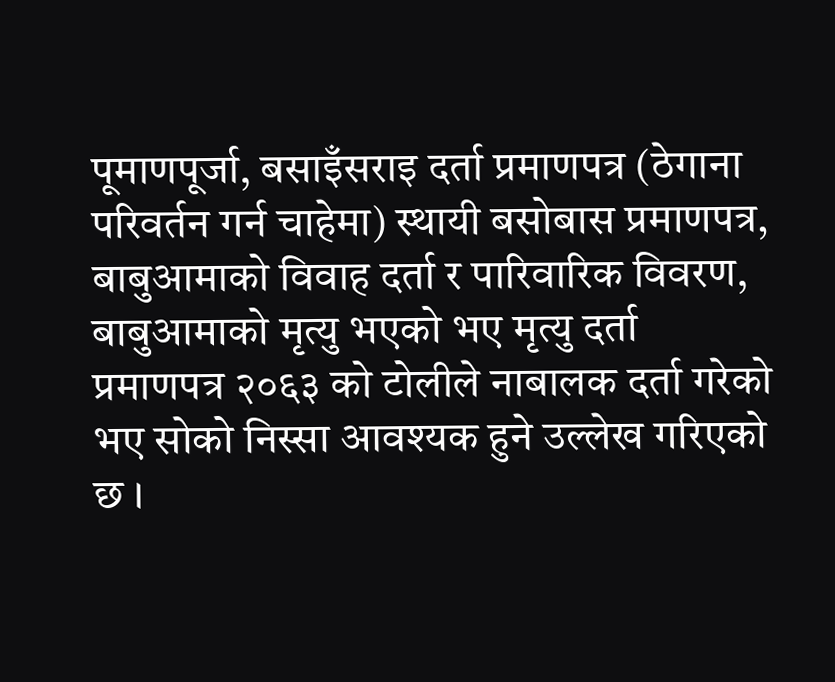पूमाणपूर्जा, बसाइँसराइ दर्ता प्रमाणपत्र (ठेगाना परिवर्तन गर्न चाहेमा) स्थायी बसोबास प्रमाणपत्र, बाबुआमाको विवाह दर्ता र पारिवारिक विवरण, बाबुआमाको मृत्यु भएको भए मृत्यु दर्ता प्रमाणपत्र २०६३ को टोलीले नाबालक दर्ता गरेको भए सोको निस्सा आवश्यक हुने उल्लेख गरिएको छ ।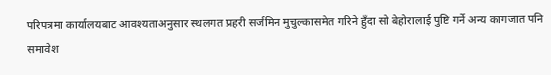परिपत्रमा कार्यालयबाट आवश्यताअनुसार स्थलगत प्रहरी सर्जमिन मुचुल्कासमेत गरिने हुँदा सो बेहोरालाई पुष्टि गर्ने अन्य कागजात पनि समावेश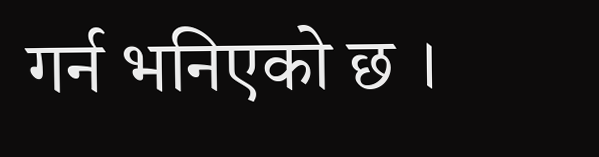गर्न भनिएको छ ।